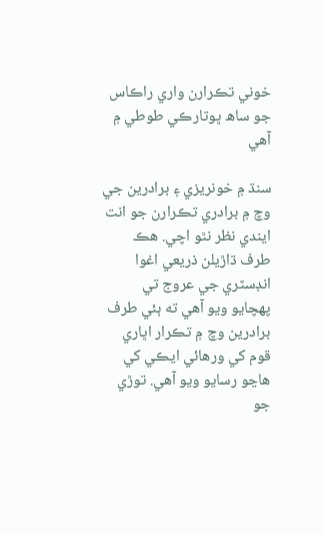خوني تڪرارن واري راڪاس جو ساھ ڀوتارڪي طوطي ۾ آهي

سنڌ ۾ خونريزي ۽ برادرين جي وچ ۾ برادري تڪرارن جو انت ايندي نظر نٿو اچي. ھڪ طرف ڌاڙيلن ذريعي اغوا انڊسٽري جي عروج تي پهچايو ويو آهي ته ٻئي طرف برادرين وچ ۾ تڪرار اڀاري قوم کي ورھائي ايڪي کي ھاڃو رسايو ويو آهي. توڙي جو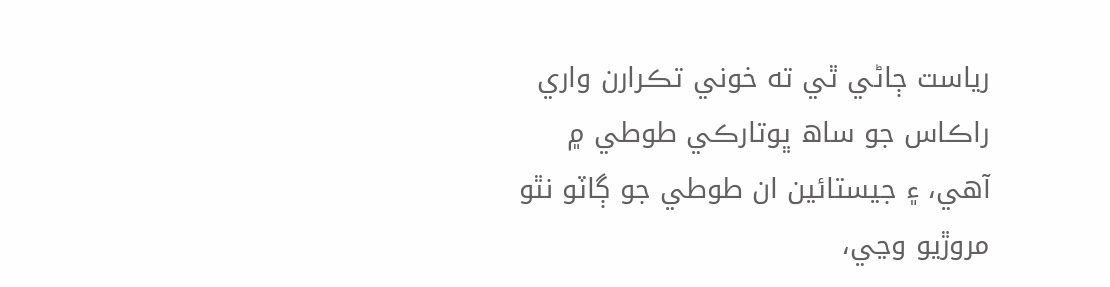رياست ڄاڻي ٿي ته خوني تڪرارن واري راڪاس جو ساھ ڀوتارڪي طوطي ۾ آهي، ۽ جيستائين ان طوطي جو ڳاٽو نٿو مروڙيو وڃي،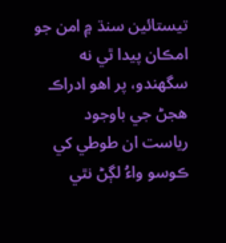تيستائين سنڌ ۾ امن جو امڪان پيدا ٿي نه سگھندو، پر اھو ادراڪ ھجڻ جي باوجود رياست ان طوطي کي ڪوسو واءُ لڳڻ نٿي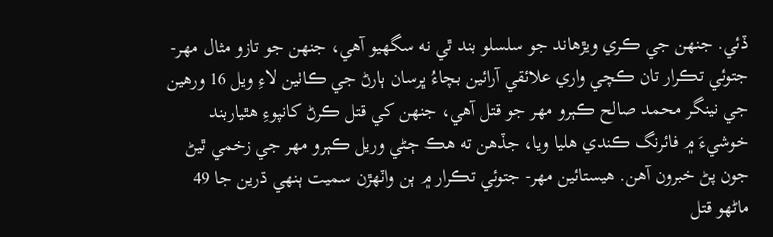ڏئي. جنھن جي ڪري ويڙھاند جو سلسلو بند ٿي نه سگهيو آهي، جنھن جو تازو مثال مهر- جتوئي تڪرار تان ڪچي واري علائقي آرائين بچاءُ ڀرسان ٻارڻ جي ڪاٺين لاءِ ويل 16 ورهين جي نينگر محمد صالح ڪٻرو مهر جو قتل آھي، جنھن کي قتل ڪرڻ کانپوءِ ھٿياربند خوشيءَ ۾ فائرنگ ڪندي ھليا ويا، جڏهن ته هڪ ڄڻي وريل ڪٻرو مهر جي زخمي ٿيڻ جون پڻ خبرون آهن. ھيستائين مهر- جتوئي تڪرار ۾ ٻن واٽهڙن سميت ٻنهي ڌرين جا 49 ماڻهو قتل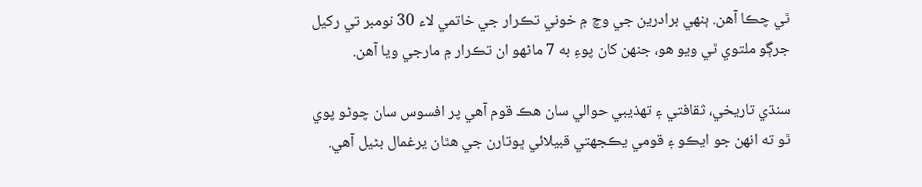ٿي چڪا آهن. ٻنھي برادرين جي وچ ۾ خوني تڪرار جي خاتمي لاء 30 نومبر تي رکيل جرڳو ملتوي ٿي ويو ھو، جنھن کان پوءِ به 7 ماڻهو ان تڪرار ۾ مارجي ويا آھن.

سنڌي تاريخي، ثقافتي ۽ تهذيبي حوالي سان هڪ قوم آهي پر افسوس سان چوڻو پوي ٿو ته انھن جو ايڪو ۽ قومي يڪجهتي قبيلائي ڀوتارن جي هٿان يرغمال بڻيل آهي.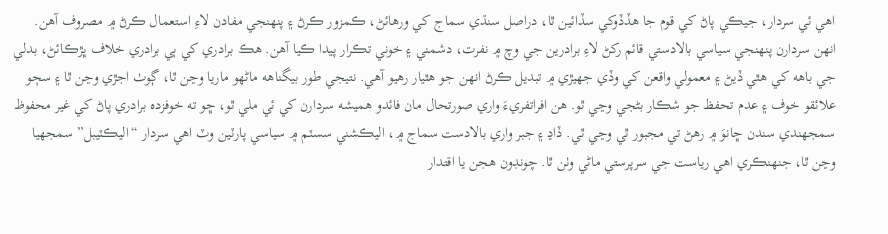اهي ئي سردار، جيڪي پاڻ کي قوم جا ھڏڏوکي سڏائين ٿا، دراصل سنڌي سماج کي ورهائڻ، ڪمزور ڪرڻ ۽ پنهنجي مفادن لاءِ استعمال ڪرڻ ۾ مصروف آهن. انھن سردارن پنهنجي سياسي بالادستي قائم رکڻ لاءِ برادرين جي وچ ۾ نفرت، دشمني ۽ خوني تڪرار پيدا ڪيا آهن. هڪ برادري کي ٻي برادري خلاف ڀڙڪائڻ، بدلي جي باهه کي هٿي ڏيڻ ۽ معمولي واقعن کي وڏي جهيڙي ۾ تبديل ڪرڻ انهن جو هٿيار رهيو آهي. نتيجي طور بيگناهه ماڻهو ماريا وڃن ٿا، ڳوٺ اجڙي وڃن ٿا ۽ سڄو علائقو خوف ۽ عدم تحفظ جو شڪار بڻجي وڃي ٿو. هن افراتفريءَ واري صورتحال مان فائدو هميشه سردارن کي ئي ملي ٿو، ڇو ته خوفزده برادري پاڻ کي غير محفوظ سمجهندي سندن ڇانوَ ۾ رهڻ تي مجبور ٿي وڃي ٿي. ڏاڍ ۽ جبر واري بالادست سماج ۾، اليڪشني سسٽم ۾ سياسي پارٽين وٽ اهي سردار “اليڪٽيبل” سمجھيا وڃن ٿا، جنھنڪري اھي رياست جي سرپرستي ماڻي وٺن ٿا. چونڊون هجن يا اقتدار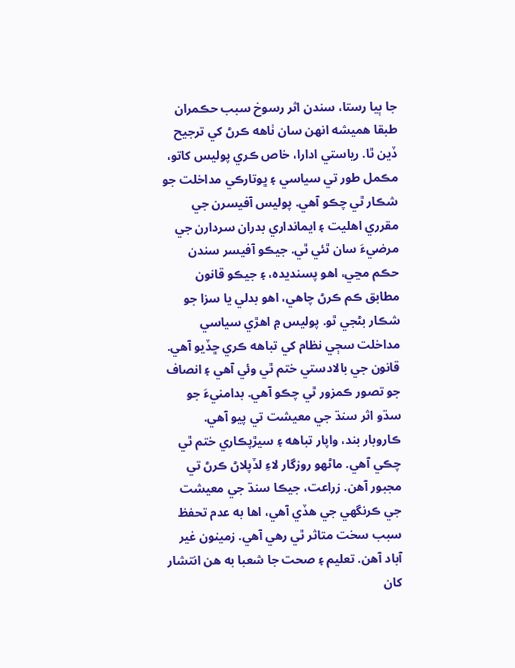جا ٻيا رستا، سندن اثر رسوخ سبب حڪمران طبقا هميشه انهن سان ٺاهه ڪرڻ کي ترجيح ڏين ٿا. رياستي ادارا، خاص ڪري پوليس کاتو، مڪمل طور تي سياسي ۽ ڀوتارڪي مداخلت جو شڪار ٿي چڪو آهي. پوليس آفيسرن جي مقرري اهليت ۽ ايمانداري بدران سردارن جي مرضيءَ سان ٿئي ٿي. جيڪو آفيسر سندن حڪم مڃي، اهو پسنديده، ۽ جيڪو قانون مطابق ڪم ڪرڻ چاهي، اهو بدلي يا سزا جو شڪار بڻجي ٿو. پوليس ۾ اهڙي سياسي مداخلت سڄي نظام کي تباهه ڪري ڇڏيو آهي. قانون جي بالادستي ختم ٿي وئي آهي ۽ انصاف جو تصور ڪمزور ٿي چڪو آهي. بدامنيءَ جو سڌو اثر سنڌ جي معيشت تي پيو آهي. ڪاروبار بند، واپار تباهه ۽ سيڙپڪاري ختم ٿي چڪي آهي. ماڻهو روزگار لاءِ لڏپلاڻ ڪرڻ تي مجبور آهن. زراعت، جيڪا سنڌ جي معيشت جي ڪرنگهي جي هڏي آهي، اھا به عدم تحفظ سبب سخت متاثر ٿي رهي آهي. زمينون غير آباد آھن. تعليم ۽ صحت جا شعبا به هن انتشار کان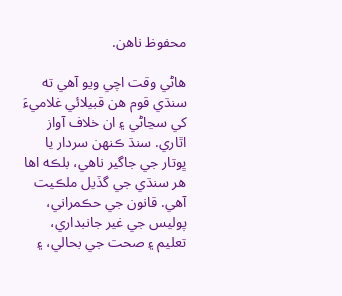محفوظ ناهن.

هاڻي وقت اچي ويو آهي ته سنڌي قوم هن قبيلائي غلاميءَ کي سڃاڻي ۽ ان خلاف آواز اٿاري. سنڌ ڪنهن سردار يا ڀوتار جي جاگير ناهي، بلڪه اها هر سنڌي جي گڏيل ملڪيت آهي. قانون جي حڪمراني، پوليس جي غير جانبداري، تعليم ۽ صحت جي بحالي، ۽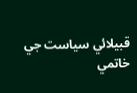قبيلائي سياست جي خاتمي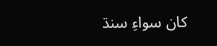کان سواءِ سنڌ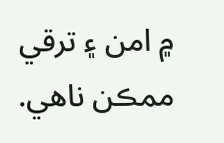۾ امن ۽ ترقي ممڪن ناهي.